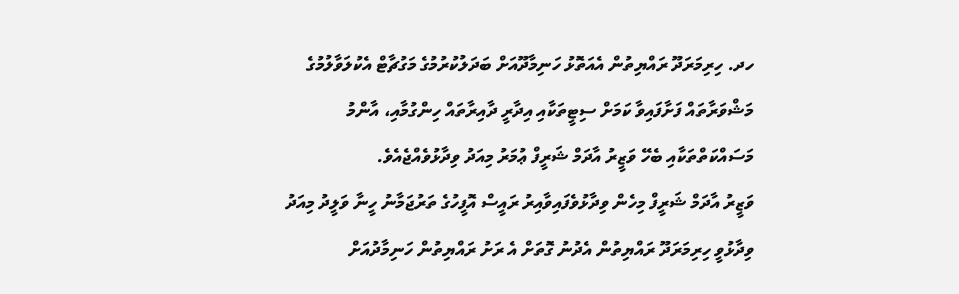ހދ. ހިރިމަރަދޫ ރައްޔިތުން އެއަތޮޅު ހަނިމާދޫއަށް ބަދަލުކުރުމުގެ މަގުޗާޓް އެކުލަވާލުމުގެ މަޝްވަރާތައް ފަށާފައިވާ ކަމަށް ސިޓީތަކާއި އިދާރީ ދާއިރާތައް ހިންގުމާއި، އާންމު މަސައްކަތްތަކާއި ބެހޭ ވަޒީރު އާދަމް ޝަރީފް ޢުމަރު މިއަދު ވިދާޅުވެއްޖެއެވެ.
ވަޒީރު އާދަމް ޝަރީފް މިހެން ވިދާޅުވެފައިވާއިރު ރައީސް އޮފީހުގެ ތަރުޖަމާނު ހީނާ ވަލީދު މިއަދު ވިދާޅުވީ ހިރިމަރަދޫ ރައްޔިތުން އެދުނު ގޮތަށް އެ ރަށު ރައްޔިތުން ހަނިމާދުއަށް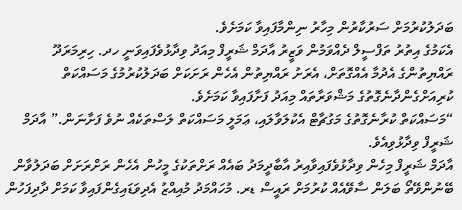ބަދަލުކުރުމަށް ސަރުކާރުން މިހާރު ނިންމާފައިވާ ކަމަށެވެ.
އެކަމުގެ އިތުރު ތަފްސީލް ދެއްވަމުން ވަޒީރު އާދަމް ޝަރީފް މިއަދު ވިދާޅުވެފައިވަނީ ހދ. ހިރިމަރަދޫ ރައްޔިތުންގެ އެދުމާ އެއްގޮތަށް، އެރަށު ރައްޔިތުން އެހެން ރަށަކަށް ބަދަލުކުރުމުގެ މަސައްކަތް ކުރިއަށްގެންދާނެގޮތުގެ މަޝްވަރާތައް މިއަދު ފަށާފައިވާ ކަމަށެވެ.
“މަސައްކަތް ކުރާނެގޮތުގެ މަގުޗާޓް އެކުލަވާލައި، ޢަމަލީ މަސައްކަތް ލަސްތަކެއް ނުވެ ފަށާނަން.” އާދަމް ޝަރީފް ވިދާޅުވިއެވެ.
އާދަމް ޝަރީފް މިހެން ވިދާޅުވެފައިވާއިރު އާބާދީމަދު ބައެއް ރަށްތަކުގެ މީހުން އެހެން ރަށްރަށަށް ބަދަލުވާން ބޭނުންވޭތޯ ބަލަން ސާވޭއެއް ކުރުމަށް ރައީސް ޑރ. މުހައްމަދު މުއިއްޒު އެދިވަޑައިގެންފައިވާ ކަމަށް ދާދިފަހުން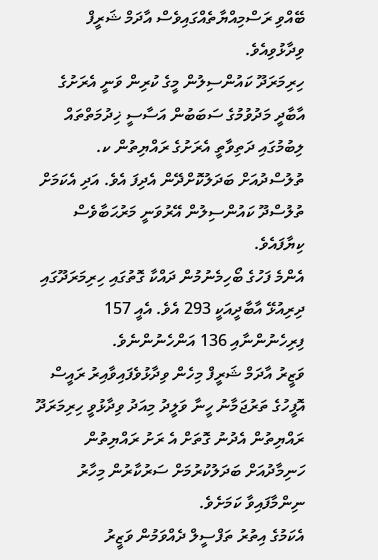ބޭއްވި ރަސްމިއްޔާތެއްގައިވެސް އާދަމް ޝަރީފް ވިދާޅުވިއެވެ.
ހިރިމަރަދޫ ކައުންސިލުން މީގެ ކުރިން ވަނީ އެރަށުގެ އާބާދީ މަދުވުމުގެ ސަބަބުން އަސާސީ ޚިދުމަތްތައް ލިބުމުގައި ދަތިވާތީ އެރަށުގެ ރައްޔިތުން ކ. ތުލުސްދުއަށް ބަދަލުކޮށްދޭން އެދިފަ އެވެ. އަދި އެކަމަށް ތުލުސްދޫ ކައުންސިލުން އޭރުވަނީ މަރުޙަބާވެސް ކިޔާފައެވެ.
އެންމެ ފަހުގެ ބޯހިމެނުމުން ދައްކާ ގޮތުގައި ހިރިމަރަދޫގައި ދިރިއުޅޭ އާބާދީއަކީ 293 އެވެ. އެއީ 157 ފިރިހެނުންނާއި 136 އަންހެނުންނެވެ.
ވަޒީރު އާދަމް ޝަރީފް މިހެން ވިދާޅުވެފައިވާއިރު ރައީސް އޮފީހުގެ ތަރުޖަމާނު ހީނާ ވަލީދު މިއަދު ވިދާޅުވީ ހިރިމަރަދޫ ރައްޔިތުން އެދުނު ގޮތަށް އެ ރަށު ރައްޔިތުން ހަނިމާދުއަށް ބަދަލުކުރުމަށް ސަރުކާރުން މިހާރު ނިންމާފައިވާ ކަމަށެވެ.
އެކަމުގެ އިތުރު ތަފްސީލް ދެއްވަމުން ވަޒީރު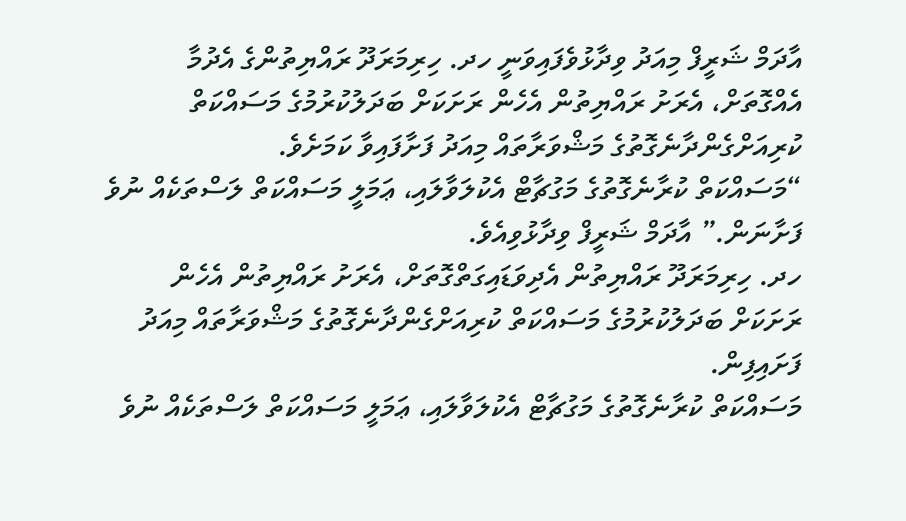އާދަމް ޝަރީފް މިއަދު ވިދާޅުވެފައިވަނީ ހދ. ހިރިމަރަދޫ ރައްޔިތުންގެ އެދުމާ އެއްގޮތަށް، އެރަށު ރައްޔިތުން އެހެން ރަށަކަށް ބަދަލުކުރުމުގެ މަސައްކަތް ކުރިއަށްގެންދާނެގޮތުގެ މަޝްވަރާތައް މިއަދު ފަށާފައިވާ ކަމަށެވެ.
“މަސައްކަތް ކުރާނެގޮތުގެ މަގުޗާޓް އެކުލަވާލައި، ޢަމަލީ މަސައްކަތް ލަސްތަކެއް ނުވެ ފަށާނަން.” އާދަމް ޝަރީފް ވިދާޅުވިއެވެ.
ހދ. ހިރިމަރަދޫ ރައްޔިތުން އެދިވަޑައިގަތްގޮތަށް، އެރަށު ރައްޔިތުން އެހެން ރަށަކަށް ބަދަލުކުރުމުގެ މަސައްކަތް ކުރިއަށްގެންދާނެގޮތުގެ މަޝްވަރާތައް މިއަދު ފަށައިފިން.
މަސައްކަތް ކުރާނެގޮތުގެ މަގުޗާޓް އެކުލަވާލައި، ޢަމަލީ މަސައްކަތް ލަސްތަކެއް ނުވެ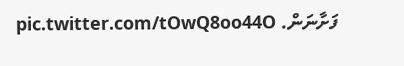ފަށާނަން. pic.twitter.com/tOwQ8oo44O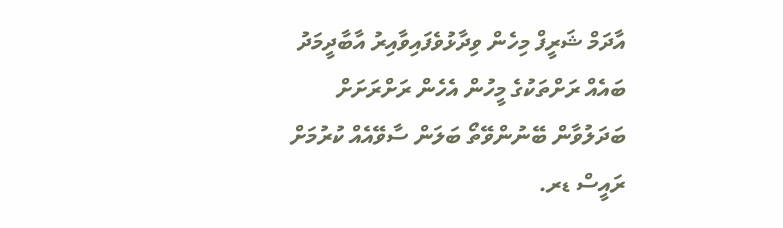އާދަމް ޝަރީފް މިހެން ވިދާޅުވެފައިވާއިރު އާބާދީމަދު ބައެއް ރަށްތަކުގެ މީހުން އެހެން ރަށްރަށަށް ބަދަލުވާން ބޭނުންވޭތޯ ބަލަން ސާވޭއެއް ކުރުމަށް ރައީސް ޑރ.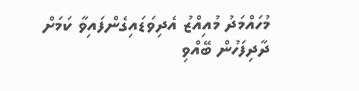މުހައްމަދު މުއިއްޒު އެދިވަޑައިގެންފައިވާ ކަމަށް ދާދިފަހުން ބޭއްވި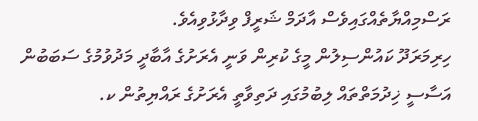ރަސްމިއްޔާތެއްގައިވެސް އާދަމް ޝަރީފް ވިދާޅުވިއެވެ.
ހިރިމަރަދޫ ކައުންސިލުން މީގެ ކުރިން ވަނީ އެރަށުގެ އާބާދީ މަދުވުމުގެ ސަބަބުން އަސާސީ ޚިދުމަތްތައް ލިބުމުގައި ދަތިވާތީ އެރަށުގެ ރައްޔިތުން ކ.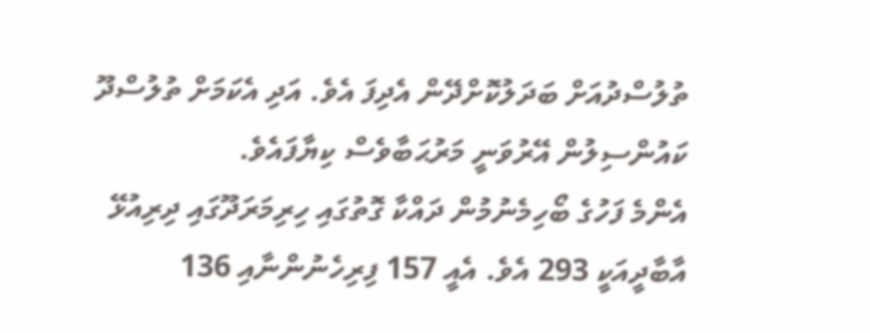ތުލުސްދުއަށް ބަދަލުކޮށްދޭން އެދިފަ އެވެ. އަދި އެކަމަށް ތުލުސްދޫ ކައުންސިލުން އޭރުވަނީ މަރުޙަބާވެސް ކިޔާފައެވެ.
އެންމެ ފަހުގެ ބޯހިމެނުމުން ދައްކާ ގޮތުގައި ހިރިމަރަދޫގައި ދިރިއުޅޭ އާބާދީއަކީ 293 އެވެ. އެއީ 157 ފިރިހެނުންނާއި 136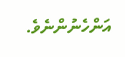އަންހެނުންނެވެ.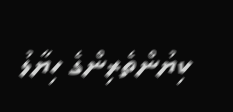ކިޔުންތެރިންގެ ހިޔާލު